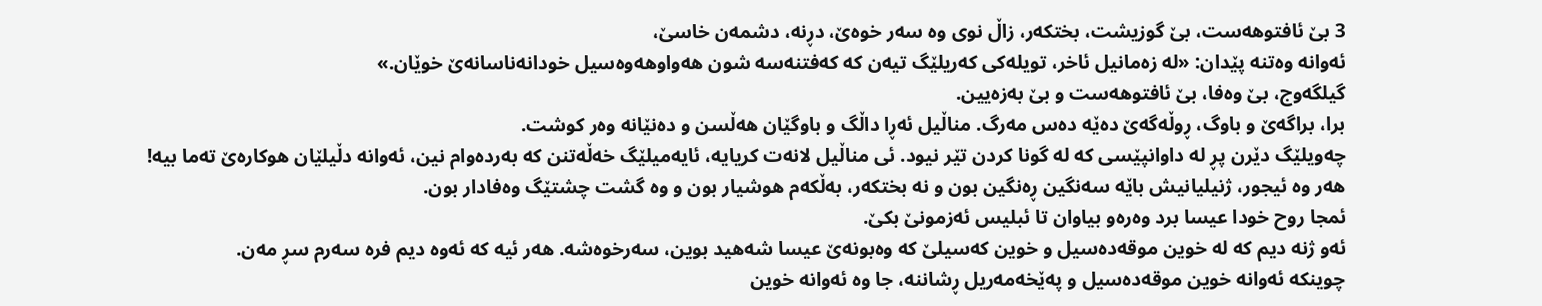3 بێ ئافتوهەست، بێ گوزیشت، بختکەر، زاڵ نوی وه سەر خوەێ، دڕنه، دشمەن خاسێ،
ئەوانه وەتنه پێدان: «له زەمانیل ئاخر، تویلەکی کەریلێگ تیەن که کەفتنەسه شون هەواوهەوەسیل خودانەناسانەێ خوێان.»
گیلگەوج، بێ وەفا، بێ ئافتوهەست و بێ بەزەیین.
برا، براگەێ و باوگ، ڕوڵەگەێ دەێه دەس مەرگ. مناڵیل ئەڕا داڵگ و باوگێان هەڵسن و دەنێانه وەر کوشت.
چەویلێگ دێرن پڕ له داوانپێسی که له گونا کردن تێر نیود. ئی مناڵیل لانەت کریایه، ئایەمیلێگ خەڵەتنن که بەردەوام نین، ئەوانه دڵیلێان هوکارەێ تەما بیه!
هەر وه ئیجور، ژنیلیانیش باێه سەنگین ڕەنگین بون و نه بختکەر، بەڵکەم هوشیار بون و وه گشت چشتێگ وەفادار بون.
ئمجا روح خودا عیسا برد وەرەو بیاوان تا ئبلیس ئەزمونێ بکێ.
ئەو ژنه دیم که له خوین موقەدەسیل و خوین کەسیلێ که وەبونەێ عیسا شەهید بوین، سەرخوەشه. هەر ئیه که ئەوه دیم فره سەرم سڕ مەن.
چوینکه ئەوانه خوین موقەدەسیل و پەێخەمەریل ڕشاننه، جا وه ئەوانه خوین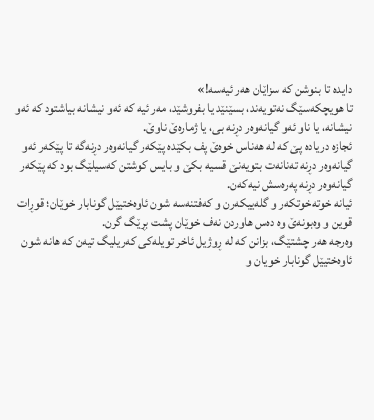دایده تا بنوشن که سزاێان هەر ئیەسه!»
تا هویچکەسێگ نەتویەند، بسێنێد یا بفروشێد، مەر ئیه که ئەو نیشانه بیاشتود که ئەو نیشانه، یا ناو ئەو گیانەوەر دڕنه بی، یا ژمارەێ ناوێ.
ئجازه دریاده پێ که له هەناس خوەێ پف بکێده پێکەر گیانەوەر دڕنەگه تا پێکەر ئەو گیانەوەر دڕنه تەنانەت بتویەنێ قسیه بکێ و بایس کوشتن کەسیلێگ بود که پێکەر گیانەوەر دڕنه پەرەسش نیەکەن.
ئیانه خوتەخوتکەر و گلەییکەرن و کەفتنەسه شون ئاوەختیێل گونابار خوێان؛ قوڕات قوین و وەبونەێ وه دەس هاوردن نەف خوێان پشت بڕێگ گرن.
وەرجه هەر چشتێگ، بزانن که له ڕوژیل ئاخر تویلەکی کەریلیگ تیەن که هانه شون ئاوەختیێل گونابار خویان و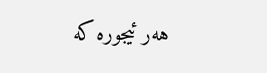هەر ئیجوره که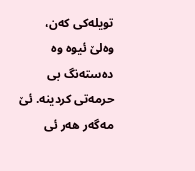تویلەکی کەن،
وەلێ ئیوه وه دەستەنگ بی حرمەتی کردینه. ئێ مەگەر هەر ئی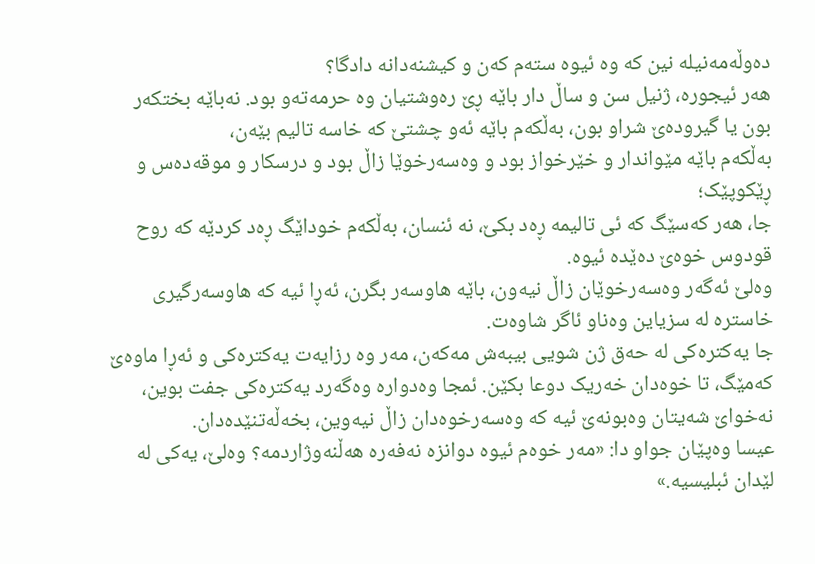دەوڵەمەنیله نین که وه ئیوه ستەم کەن و کیشنەدانه دادگا؟
هەر ئیجوره، ژنيل سن و ساڵ دار باێه ڕێ رەوشتیان وه حرمەتەو بود. نەباێه بختکەر بون یا گیرودەێ شراو بون، بەڵکەم باێه ئەو چشتێ که خاسه تالیم بێەن،
بەڵکەم باێه مێواندار و خێرخواز بود و وەسەرخوێا زاڵ بود و درسکار و موقەدەس و ڕێکوپێک؛
جا، هەر کەسێگ که ئی تالیمه ڕەد بکێ، نه ئنسان، بەڵکەم خوداێگ ڕەد کردێه که روح قودوس خوەێ دەێده ئیوه.
وەلێ ئەگەر وەسەرخوێان زاڵ نیەون، باێه هاوسەر بگرن، ئەڕا ئیه که هاوسەرگیری خاستره له سزیاین وەناو ئاگر شاوەت.
جا یەکترەکی له حەق ژن شویی بیبەش مەکەن، مەر وه رزایەت یەکترەکی و ئەڕا ماوەێ کەمێگ، تا خوەدان خەریک دوعا بکێن. ئمجا وەدواره وەگەرد یەکترەکی جفت بوین، نەخواێ شەیتان وەبونەێ ئیه که وەسەرخوەدان زاڵ نیەوین، بخەڵەتنێدەدان.
عیسا وەپێان جواو دا: «مەر خوەم ئیوه دوانزه نەفەره هەڵنەوژاردمه؟ وەلێ، یەکی له لێدان ئبلیسیه.»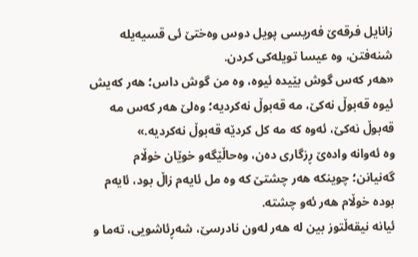زانایل فرقەێ فەریسی پویل دوس وەختێ ئی قسیەیله شنەفتن، وه عیسا تویلەکی کردن.
«هەر کەس گوش بێیده ئیوه، وه من گوش داس؛ هەر کەیش ئیوه قەبوڵ نەکێ، مه قەبوڵ نەکردیه؛ وەلێ هەر کەس مه قەبوڵ نەکێ، ئەوه که مه کل کردێه قەبوڵ نەکردیه.»
وه ئەوانه وادەێ ڕزگاری دەن، وەحاڵێگەو خوێان خوڵام گەنیانن؛ چوینکه هەر چشتێ که وه مل ئایەم زاڵ بود، ئایەم بوده خوڵام هەر ئەو چشته.
ئیانه نیقەڵتوز بین له هەر لەون نادرسێ، شەڕئاشویی، تەما و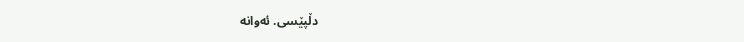دڵپێسی. ئەوانه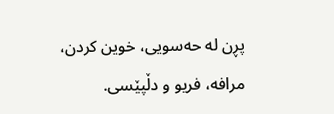پڕن له حەسویی، خوین کردن، مرافه، فریو و دڵپێسی.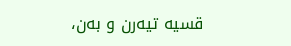قسیه تیەرن و بەن،